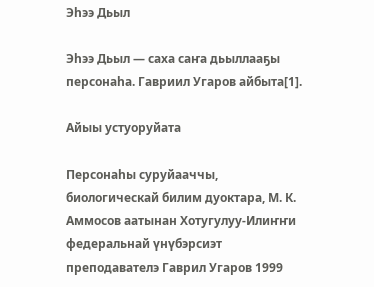Эһээ Дьыл

Эһээ Дьыл — саха саҥа дьыллааҕы персонаһа. Гавриил Угаров айбыта[1].

Айыы устуоруйата

Персонаһы суруйааччы, биологическай билим дуоктара, М. К. Аммосов аатынан Хотугулуу-Илиҥҥи федеральнай үнүбэрсиэт преподавателэ Гаврил Угаров 1999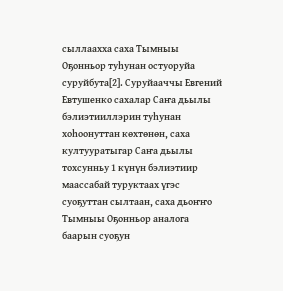сыллаахха саха Тымныы Оҕонньор туһунан остуоруйа суруйбута[2]. Суруйааччы Евгений Евтушенко сахалар Саҥа дьылы бэлиэтииллэрин туһунан хоһоонуттан көхтөнөн, саха култууратыгар Саҥа дьылы тохсунньу 1 күнүн бэлиэтиир маассабай туруктаах үгэс суоҕуттан сылтаан, саха дьоҥҥо Тымныы Оҕонньор аналога баарын суоҕун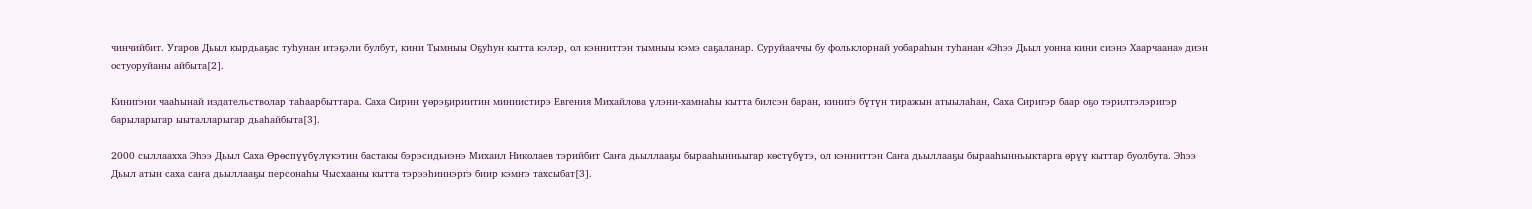чинчийбит. Угаров Дьыл кырдьаҕас туһунан итэҕэли булбут, кини Тымныы Оҕуһун кытта кэлэр, ол кэнниттэн тымныы кэмэ саҕаланар. Суруйааччы бу фольклорнай уобараһын туһанан «Эһээ Дьыл уонна кини сиэнэ Хаарчаана» диэн остуоруйаны айбыта[2].

Кинигэни чааһынай издательстволар таһаарбыттара. Саха Сирин үөрэҕириитин миниистирэ Евгения Михайлова үлэни-хамнаһы кытта билсэн баран, кинигэ бүтүн тиражын атыылаһан, Саха Сиригэр баар оҕо тэрилтэлэригэр барыларыгар ыыталларыгар дьаһайбыта[3].

2000 сыллаахха Эһээ Дьыл Саха Өрөспүүбүлүкэтин бастакы бэрэсидьиэнэ Михаил Николаев тэрийбит Саҥа дьыллааҕы бырааһынньыгар көстүбүтэ, ол кэнниттэн Саҥа дьыллааҕы бырааһынньыктарга өрүү кыттар буолбута. Эһээ Дьыл атын саха саҥа дьыллааҕы персонаһы Чысхааны кытта тэрээһиннэргэ биир кэмҥэ тахсыбат[3].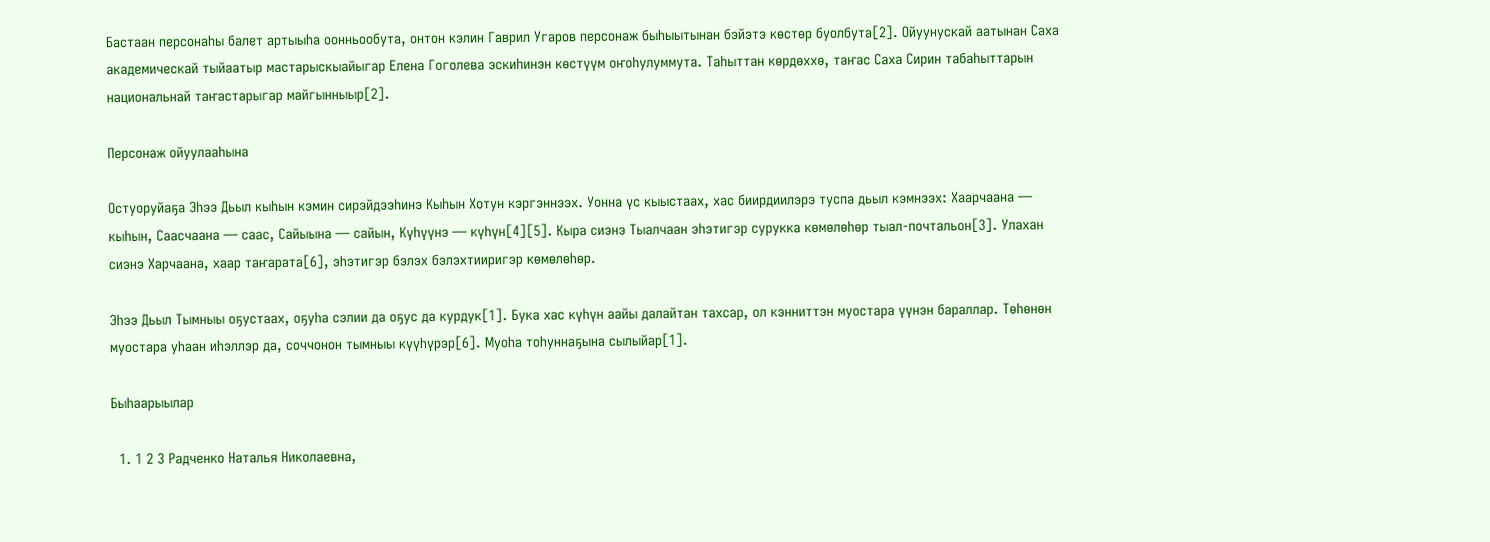Бастаан персонаһы балет артыыһа оонньообута, онтон кэлин Гаврил Угаров персонаж быһыытынан бэйэтэ көстөр буолбута[2]. Ойуунускай аатынан Саха академическай тыйаатыр мастарыскыайыгар Елена Гоголева эскиһинэн көстүүм оҥоһулуммута. Таһыттан көрдөххө, таҥас Саха Сирин табаһыттарын национальнай таҥастарыгар майгынныыр[2].

Персонаж ойуулааһына

Остуоруйаҕа Эhээ Дьыл кыhын кэмин сирэйдээһинэ Кыhын Хотун кэргэннээх. Уонна үс кыыстаах, хас биирдиилэрэ туспа дьыл кэмнээх: Хаарчаана — кыһын, Саасчаана — саас, Сайыына — сайын, Күһүүнэ — күһүн[4][5]. Кыра сиэнэ Тыалчаан эһэтигэр сурукка көмөлөһөр тыал-почтальон[3]. Улахан сиэнэ Харчаана, хаар таҥарата[6], эһэтигэр бэлэх бэлэхтииригэр көмөлөһөр.

Эһээ Дьыл Тымныы оҕустаах, оҕуһа сэлии да оҕус да курдук[1]. Бука хас күһүн аайы далайтан тахсар, ол кэнниттэн муостара үүнэн бараллар. Төһөнөн муостара уһаан иһэллэр да, соччонон тымныы күүһүрэр[6]. Муоһа тоһуннаҕына сылыйар[1].

Быһаарыылар

  1. 1 2 3 Радченко Наталья Николаевна,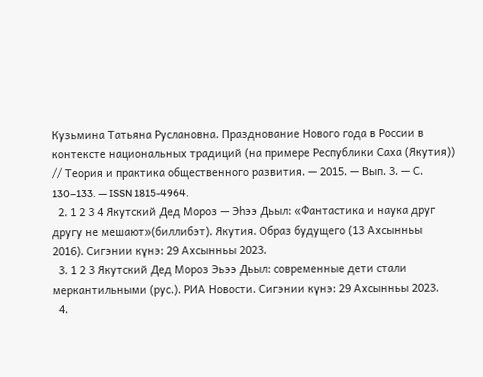Кузьмина Татьяна Руслановна. Празднование Нового года в России в контексте национальных традиций (на примере Республики Саха (Якутия)) // Теория и практика общественного развития. — 2015. — Вып. 3. — С. 130–133. — ISSN 1815-4964.
  2. 1 2 3 4 Якутский Дед Мороз — Эhээ Дьыл: «Фантастика и наука друг другу не мешают»(биллибэт). Якутия. Образ будущего (13 Ахсынньы 2016). Сигэнии күнэ: 29 Ахсынньы 2023.
  3. 1 2 3 Якутский Дед Мороз Эьээ Дьыл: современные дети стали меркантильными (рус.). РИА Новости. Сигэнии күнэ: 29 Ахсынньы 2023.
  4.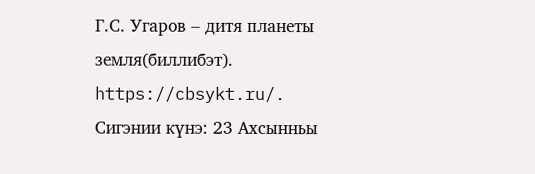Г.С. Угаров – дитя планеты земля(биллибэт). https://cbsykt.ru/. Сигэнии күнэ: 23 Ахсынньы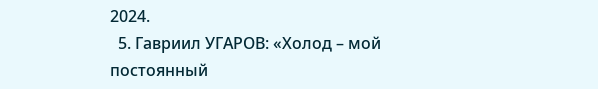2024.
  5. Гавриил УГАРОВ: «Холод – мой постоянный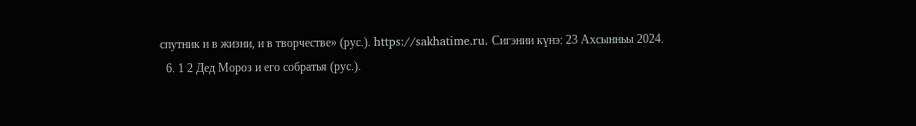спутник и в жизни, и в творчестве» (рус.). https://sakhatime.ru. Сигэнии күнэ: 23 Ахсынньы 2024.
  6. 1 2 Дед Мороз и его собратья (рус.).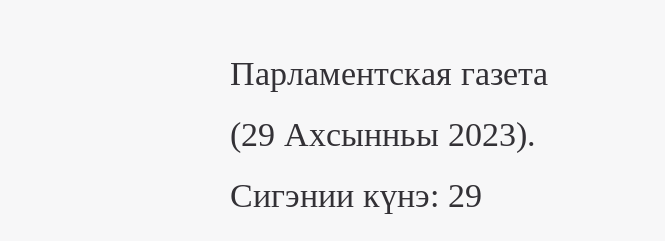Парламентская газета (29 Ахсынньы 2023). Сигэнии күнэ: 29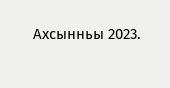Ахсынньы 2023.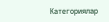Категориялар